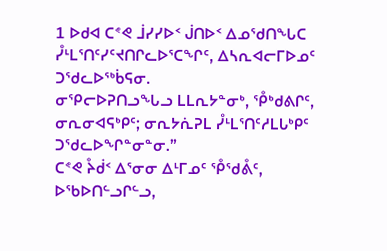1 ᐅᑯᐊ ᑕᕝᕙ ᒨᓯᓯᐅᑉ ᒎᑎᐅᑉ ᐃᓄᖁᑎᖓᑕ ᓮᒻᒪᕐᑎᑦᓯᑦᔪᑎᒋᓚᐅᕐᑕᖏᑦ, ᐃᓴᕆᐊᓕᒥᐅᓄᑦ ᑐᖁᓚᐅᖅᑳᕋᓂ.
ᓂᕿᓕᐅᕈᑎᓗᖓᓗ ᒪᒪᕆᔭᓐᓂᒃ, ᕾᒃᑯᕕᒋᑦ, ᓂᕆᓂᐊᕋᒃᑭᑦ; ᓂᕆᔭᕇᕈᒪ ᓮᒻᒪᕐᑎᑦᓱᒪᒐᒃᑭᑦ ᑐᖁᓚᐅᖏᓐᓂᓐᓂ.”
ᑕᕝᕙ ᔧᑰᑉ ᐃᕐᓂᓂ ᐃᒻᒥᓄᑦ ᕾᖁᕔᑦ, ᐅᖃᐅᑎᓪᓗᒋᓪᓗ,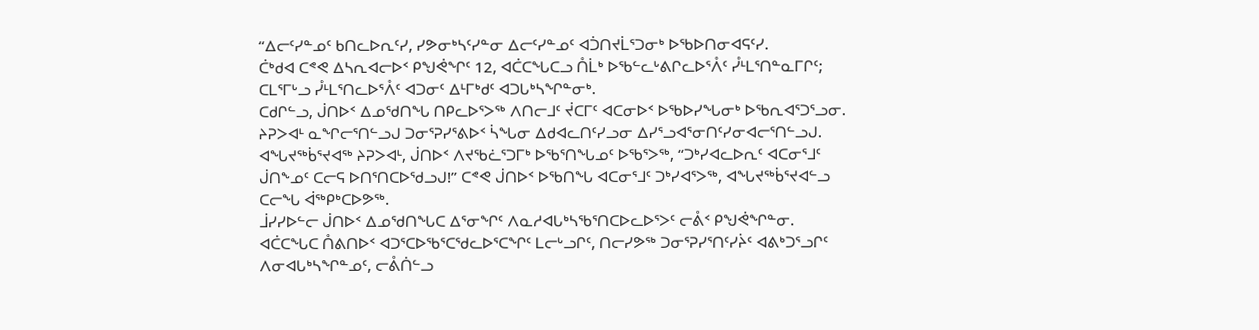“ᐃᓕᑦᓯᓐᓄᑦ ᑲᑎᓚᐅᕆᑦᓯ, ᓯᕗᓂᒃᓴᑦᓯᓐᓂ ᐃᓕᑦᓯᓐᓄᑦ ᐊᑑᑎᔪᒫᕐᑐᓂᒃ ᐅᖃᐅᑎᓂᐊᕋᑦᓯ.
ᑖᒃᑯᐊ ᑕᕝᕙ ᐃᓴᕆᐊᓕᐅᑉ ᑭᖑᕚᖏᑦ 12, ᐊᑖᑕᖓᑕᓗ ᑍᒫᒃ ᐅᖃᓪᓚᒡᕕᒋᓚᐅᕐᐰᑦ ᓮᒻᒪᕐᑎᓐᓇᒥᒋᑦ; ᑕᒪᕐᒥᒡᓗ ᓮᒻᒪᕐᑎᓚᐅᕐᐰᑦ ᐊᑐᓂᑦ ᐃᒻᒥᒃᑯᑦ ᐊᑐᒐᒃᓴᖏᓐᓂᒃ.
ᑕᑯᒋᓪᓗ, ᒎᑎᐅᑉ ᐃᓄᖁᑎᖓ ᑎᑭᓚᐅᕐᐳᖅ ᐱᑎᓕᒧᑦ ᔫᑕᒥᑦ ᐊᑕᓂᐅᑉ ᐅᖃᐅᓯᖓᓂᒃ ᐅᖃᕆᐊᕐᑐᕐᓗᓂ. ᔨᕈᐳᐊᒻ ᓇᖏᓕᕐᑎᓪᓗᒍ ᑐᓂᕐᕈᓯᕐᕕᐅᑉ ᓵᖓᓂ ᐃᑯᐊᓚᑎᑦᓯᓗᓂ ᐃᓯᕐᓗᐊᕐᓂᑎᑦᓯᓂᐊᓕᕐᑎᓪᓗᒍ.
ᐊᖓᔪᖅᑳᕐᔪᐊᖅ ᔨᕈᐳᐊᒻ, ᒎᑎᐅᑉ ᐱᔪᖃᓛᕐᑐᒥᒃ ᐅᖃᕐᑎᖓᓄᑦ ᐅᖃᕐᐳᖅ, “ᑐᒃᓯᐊᓚᐅᕆᑦ ᐊᑕᓂᕐᒧᑦ ᒎᑎᖕᓄᑦ ᑕᓕᕋ ᐅᑎᕐᑎᑕᐅᖁᓗᒍ!” ᑕᕝᕙ ᒎᑎᐅᑉ ᐅᖃᑎᖓ ᐊᑕᓂᕐᒧᑦ ᑐᒃᓯᐊᕐᐳᖅ, ᐊᖓᔪᖅᑳᕐᔪᐊᓪᓗ ᑕᓕᖓ ᐋᖅᑭᒃᑕᐅᕗᖅ.
ᒨᓯᓯᐅᓪᓕ ᒎᑎᐅᑉ ᐃᓄᖁᑎᖓᑕ ᐃᕐᓂᖏᑦ ᐱᓇᓱᐊᒐᒃᓴᖃᕐᑎᑕᐅᓚᐅᕐᐳᑦ ᓕᕔᑉ ᑭᖑᕚᖏᓐᓂ.
ᐊᑖᑕᖓᑕ ᑍᕕᑎᐅᑉ ᐊᑐᕐᑕᐅᖃᕐᑕᖁᓚᐅᕐᑕᖏᑦ ᒪᓕᒡᓗᒋᑦ, ᑎᓕᓯᕗᖅ ᑐᓂᕐᕈᓯᕐᑎᑦᓯᔩᑦ ᐊᕕᒃᑐᕐᓗᒋᑦ ᐱᓂᐊᒐᒃᓴᖏᓐᓄᑦ, ᓕᕔᑏᓪᓗ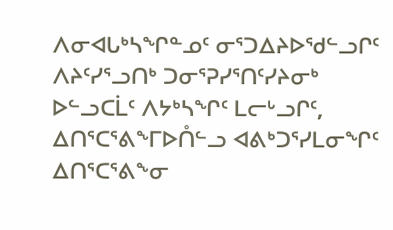ᐱᓂᐊᒐᒃᓴᖏᓐᓄᑦ ᓂᕐᑐᐃᔨᐅᖁᓪᓗᒋᑦ ᐱᔨᑦᓯᕐᓗᑎᒃ ᑐᓂᕐᕈᓯᕐᑎᑦᓯᔨᓂᒃ ᐅᓪᓗᑕᒫᑦ ᐱᔭᒃᓴᖏᑦ ᒪᓕᒡᓗᒋᑦ, ᐃᑎᕐᑕᕐᕕᖕᒥᐅᑍᓪᓗ ᐊᕕᒃᑐᕐᓯᒪᓂᖏᑦ ᐃᑎᕐᑕᕐᕕᖕᓂ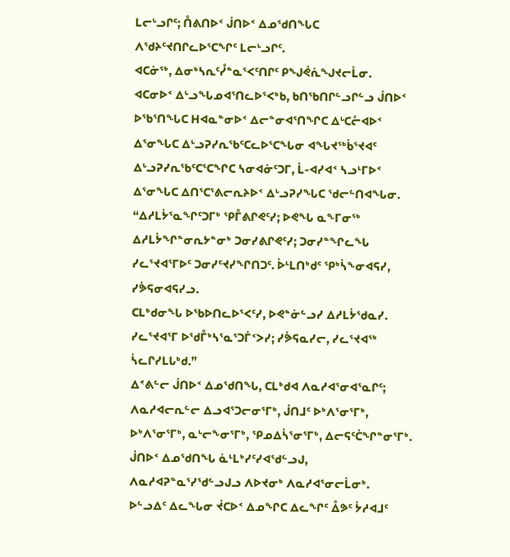ᒪᓕᒡᓗᒋᑦ; ᑍᕕᑎᐅᑉ ᒎᑎᐅᑉ ᐃᓄᖁᑎᖓᑕ ᐱᖁᔨᑦᔪᑎᒋᓚᐅᕐᑕᖏᑦ ᒪᓕᒡᓗᒋᑦ.
ᐊᑕᓃᖅ, ᐃᓂᒃᓴᕆᑦᓮᓐᓇᕐᐸᑦᑎᒋᑦ ᑭᖑᕚᕇᖑᔪᓕᒫᓂ.
ᐊᑕᓂᐅᑉ ᐃᒡᓗᖓᓄᐊᕐᑎᓚᐅᕐᐸᒃᑲ, ᑲᑎᖃᑎᒋᓪᓗᒋᓪᓗ ᒎᑎᐅᑉ ᐅᖃᕐᑎᖓᑕ ᕼᐊᓇᓐᓂᐅᑉ ᐃᓕᓐᓂᐊᕐᑎᖏᑕ ᐃᒡᑕᓔᐊᐅᑉ ᐃᕐᓂᖓᑕ ᐃᒡᓗᕈᓯᕆᖃᑦᑕᓚᐅᕐᑕᖓᓂ ᐊᖓᔪᖅᑳᕐᔪᐊᑦ ᐃᒡᓗᕈᓯᕆᖃᑦᑕᕐᑕᖏᑕ ᓴᓂᐊᓃᑦᑐᒥ, ᒫ-ᐊᓯᐊᑉ ᓴᓗᒻᒥᐅᑉ ᐃᕐᓂᖓᑕ ᐃᑎᕐᑕᕐᕕᓕᕆᔨᐅᑉ ᐃᒡᓗᕈᓯᖓᑕ ᖁᓕᓪᑎᐊᖓᓂ.
“ᐃᓱᒪᔮᕐᓇᖏᑦᑐᒥᒃ ᕿᒤᕕᒋᕙᑦᓯ; ᐅᕙᖓ ᓇᖕᒥᓂᖅ ᐃᓱᒪᔮᖏᓐᓂᕆᔭᓐᓂᒃ ᑐᓂᓯᕕᒋᕙᑦᓯ; ᑐᓂᓯᓐᖏᓚᖓ ᓯᓚᕐᔪᐊᕐᒥᐅᑦ ᑐᓂᓯᑦᔪᓯᖏᑎᑐᑦ. ᐆᒻᒪᑎᒃᑯᑦ ᕿᒃᓵᖕᓂᐊᕋᓯ, ᓯᕘᕋᓂᐊᕋᓯᓗ.
ᑕᒪᒃᑯᓂᖓ ᐅᖃᐅᑎᓚᐅᕐᐸᑦᓯ, ᐅᕙᓐᓃᓪᓗᓯ ᐃᓱᒪᔮᖁᓇᓯ. ᓯᓚᕐᔪᐊᕐᒥ ᐅᖁᒤᒃᓴᕐᓇᕐᑐᒦᑉᐳᓯ; ᓯᕘᕋᓇᓯᓕ, ᓯᓚᕐᔪᐊᖅ ᓵᓚᒋᓯᒪᒐᒃᑯ.”
ᐃᕝᕕᓪᓕ ᒎᑎᐅᑉ ᐃᓄᖁᑎᖓ, ᑕᒪᒃᑯᐊ ᐱᓇᓱᐊᕐᓂᐊᕐᓇᒋᑦ; ᐱᓇᓱᐊᓕᕆᓪᓕ ᐃᓗᐊᕐᑐᓕᓂᕐᒥᒃ, ᒎᑎᒧᑦ ᐅᒃᐱᕐᓂᕐᒥᒃ, ᐅᒃᐱᕐᓂᕐᒥᒃ, ᓇᒡᓕᖕᓂᕐᒥᒃ, ᕿᓄᐃᓵᕐᓂᕐᒥᒃ, ᐃᓕᕋᑦᑖᖏᓐᓂᕐᒥᒃ.
ᒎᑎᐅᑉ ᐃᓄᖁᑎᖓ ᓈᒻᒪᒃᓯᑦᓯᐊᖁᓪᓗᒍ, ᐱᓇᓱᐊᕈᓐᓇᕐᓯᖁᓪᓗᒍᓗ ᐱᐅᔪᓂᒃ ᐱᓇᓱᐊᕐᓂᓕᒫᓂᒃ.
ᐅᓪᓗᐃᑦ ᐃᓚᖓᓂ ᔫᑕᐅᑉ ᐃᓄᖏᑕ ᐃᓚᖏᑦ ᐂᕗᑦ ᔮᓱᐊᒧᑦ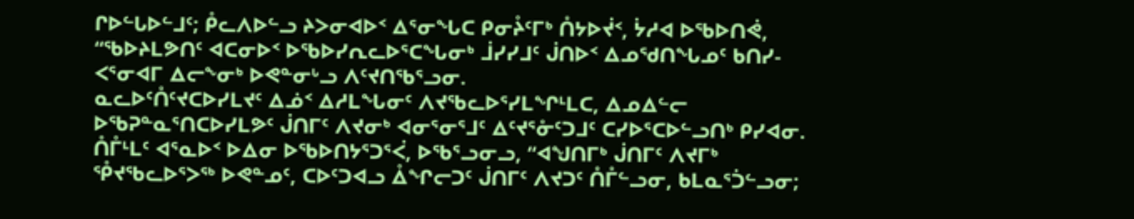ᒋᐅᓪᒐᐅᓪᒧᑦ; ᑬᓚᐱᐅᓪᓗ ᔨᐳᓂᐊᐅᑉ ᐃᕐᓂᖓᑕ ᑭᓂᔧᑦᒥᒃ ᑍᔭᐅᔫᑉ, ᔮᓱᐊ ᐅᖃᐅᑎᕚ, “ᖃᐅᔨᒪᕗᑎᑦ ᐊᑕᓂᐅᑉ ᐅᖃᐅᓯᕆᓚᐅᕐᑕᖓᓂᒃ ᒨᓯᓯᒧᑦ ᒎᑎᐅᑉ ᐃᓄᖁᑎᖓᓄᑦ ᑲᑎᓯ-ᐸᕐᓂᐊᒥ ᐃᓕᖕᓂᒃ ᐅᕙᓐᓂᒡᓗ ᐱᑦᔪᑎᖃᕐᓗᓂ.
ᓇᓚᐅᑦᑍᑦᔪᑕᐅᓯᒪᔪᑦ ᐃᓅᑉ ᐃᓱᒪᖓᓂᑦ ᐱᔪᖃᓚᐅᕐᓯᒪᖏᒻᒪᑕ, ᐃᓄᐃᓪᓕ ᐅᖃᕈᓐᓇᕐᑎᑕᐅᓯᒪᕗᑦ ᒎᑎᒥᑦ ᐱᔪᓂᒃ ᐊᓂᕐᓂᕐᒧᑦ ᐃᑦᔪᕐᓁᑦᑐᒧᑦ ᑕᓯᐅᕐᑕᐅᓪᓗᑎᒃ ᑭᓯᐊᓂ.
ᑍᒤᒻᒪᑦ ᐊᕐᓇᐅᑉ ᐅᐃᓂ ᐅᖃᐅᑎᔭᕐᑐᕐᐹ, ᐅᖃᕐᓗᓂᓗ, “ᐊᖑᑎᒥᒃ ᒎᑎᒥᑦ ᐱᔪᒥᒃ ᕾᔪᖃᓚᐅᕐᐳᖅ ᐅᕙᓐᓄᑦ, ᑕᐅᑦᑐᐊᓗ ᐂᖏᓕᑐᑦ ᒎᑎᒥᑦ ᐱᔪᑐᑦ ᑍᒤᓪᓗᓂ, ᑲᒪᓇᕐᑑᓪᓗᓂ;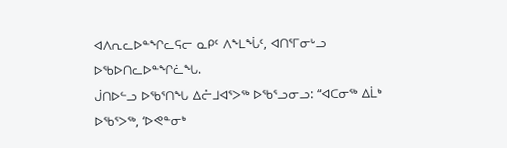ᐊᐱᕆᓚᐅᓐᖏᓚᕋᓕ ᓇᑭᑦ ᐱᖕᒪᖔᑦ, ᐊᑎᕐᒥᓂᒡᓗ ᐅᖃᐅᑎᓚᐅᓐᖏᓛᖓ.
ᒎᑎᐅᓪᓗ ᐅᖃᕐᑎᖓ ᐃᓔᒧᐊᕐᐳᖅ ᐅᖃᕐᓗᓂᓗ: “ᐊᑕᓂᖅ ᐃᒫᒃ ᐅᖃᕐᐳᖅ, ‘ᐅᕙᓐᓂᒃ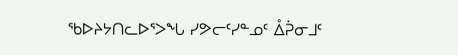ᖃᐅᔨᔭᑎᓚᐅᕐᐳᖓ ᓯᕗᓕᑦᓯᓐᓄᑦ ᐂᕉᓂᒧᑦ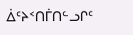ᐄᑦᔨᑉᑎᒦᑎᓪᓗᒋᑦ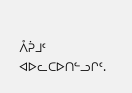ᐰᕉᒧᑦ ᐊᐅᓚᑕᐅᑎᓪᓗᒋᑦ.